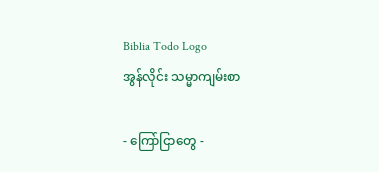Biblia Todo Logo
အွန်လိုင်း သမ္မာကျမ်းစာ

- ကြော်ငြာတွေ -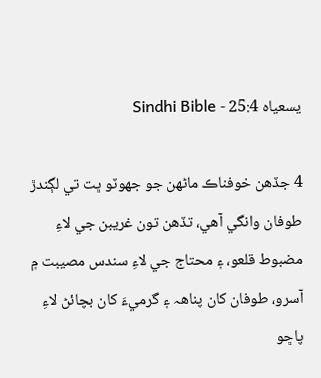يسعياہ 25:4 - Sindhi Bible

4 جڏهن خوفناڪ ماڻهن جو جهوٽو ڀت تي لڳندڙ طوفان وانگي آهي، تڏهن تون غريبن جي لاءِ مضبوط قلعو، ۽ محتاج جي لاءِ سندس مصيبت ۾ آسرو، طوفان کان پناهہ ۽ گرميءَ کان بچائڻ لاءِ پاڇو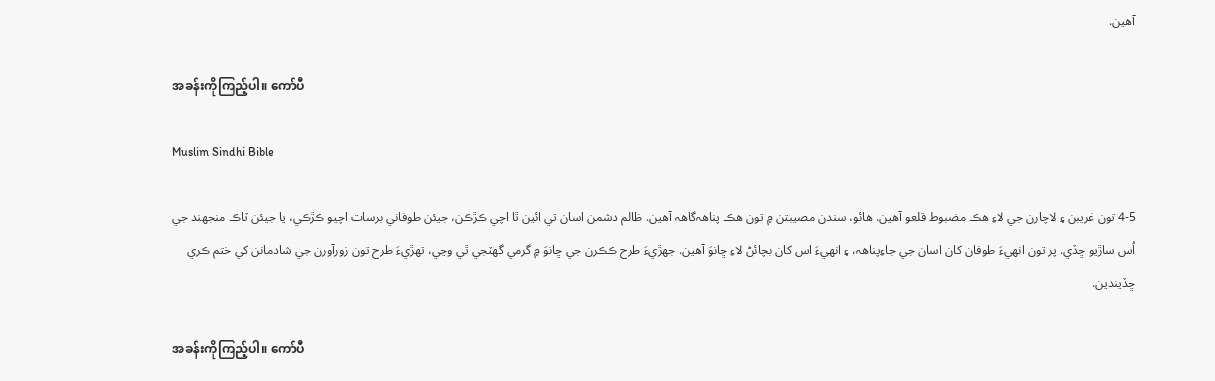آهين.

အခန်းကိုကြည့်ပါ။ ကော်ပီ

Muslim Sindhi Bible

4-5 تون غريبن ۽ لاچارن جي لاءِ هڪ مضبوط قلعو آهين. هائو، سندن مصيبتن ۾ تون هڪ پناهہ‌گاهہ آهين. ظالم دشمن اسان تي ائين ٿا اچي ڪڙڪن، جيئن طوفاني برسات اچيو ڪڙڪي، يا جيئن ٽاڪ منجھند جي اُس ساڙيو ڇڏي. پر تون انهيءَ طوفان کان اسان جي جاءِ‌پناهہ، ۽ انهيءَ اس کان بچائڻ لاءِ ڇانوَ آهين. جهڙيءَ طرح ڪڪرن جي ڇانوَ ۾ گرمي گھٽجي ٿي وڃي، تهڙيءَ طرح تون زورآورن جي شادمانن کي ختم ڪري ڇڏيندين.

အခန်းကိုကြည့်ပါ။ ကော်ပီ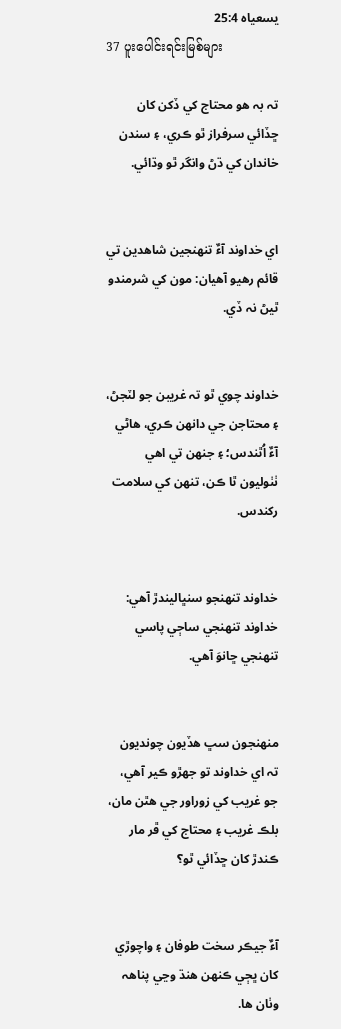يسعياہ 25:4
37 ပူးပေါင်းရင်းမြစ်များ

تہ بہ هو محتاج کي ڏکن کان ڇڏائي سرفراز ٿو ڪري، ۽ سندن خاندان کي ڌڻ وانگر ٿو وڌائي.


اي خداوند آءٌ تنهنجين شاهدين تي قائم رهيو آهيان: مون کي شرمندو ٿيڻ نہ ڏي.


خداوند چوي ٿو تہ غريبن جو لٽجڻ، ۽ محتاجن جي دانهن ڪري، هاڻي آءٌ اُٿندس؛ ۽ جنهن تي اهي ٺٺوليون ٿا ڪن، تنهن کي سلامت رکندس.


خداوند تنهنجو سنڀاليندڙ آهي: خداوند تنهنجي ساڄي پاسي تنهنجي ڇانوَ آهي.


منهنجون سڀ هڏيون چونديون تہ اي خداوند تو جهڙو ڪير آهي، جو غريب کي زوراور جي هٿن مان، بلڪ غريب ۽ محتاج کي ڦر مار ڪندڙ کان ڇڏائي ٿو؟


آءٌ جيڪر سخت طوفان ۽ واچوڙي کان ڀڄي ڪنهن هنڌ وڃي پناهہ وٺان ها.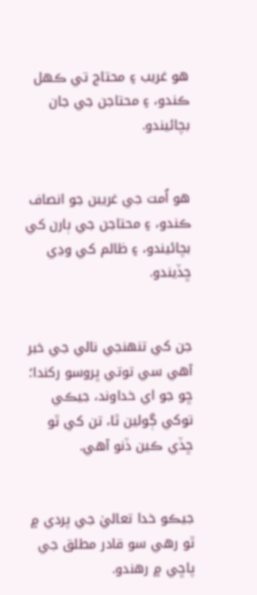هو غريب ۽ محتاج تي ڪهل ڪندو، ۽ محتاجن جي جان بچائيندو.


هو اُمت جي غريبن جو انصاف ڪندو، ۽ محتاجن جي ٻارن کي بچائيندو، ۽ ظالم کي وڍي ڇڏيندو.


جن کي تنهنجي نالي جي خبر آهي سي توتي ڀروسو رکندا؛ ڇو جو اي خداوند، جيڪي توکي ڳولين ٿا، تن کي ٿو ڇڏي ڪين ڏنو آهي.


جيڪو خدا تعاليٰ جي پردي ۾ ٿو رهي سو قادر مطلق جي پاڇي ۾ رهندو.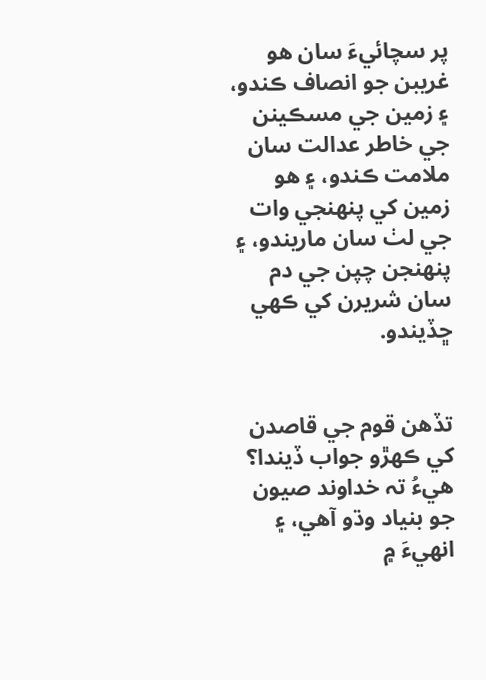پر سچائيءَ سان هو غريبن جو انصاف ڪندو، ۽ زمين جي مسڪينن جي خاطر عدالت سان ملامت ڪندو، ۽ هو زمين کي پنهنجي وات جي لٺ سان ماريندو، ۽ پنهنجن چپن جي دم سان شريرن کي ڪهي ڇڏيندو.


تڏهن قوم جي قاصدن کي ڪهڙو جواب ڏيندا؟ هيءُ تہ خداوند صيون جو بنياد وڌو آهي، ۽ انهيءَ ۾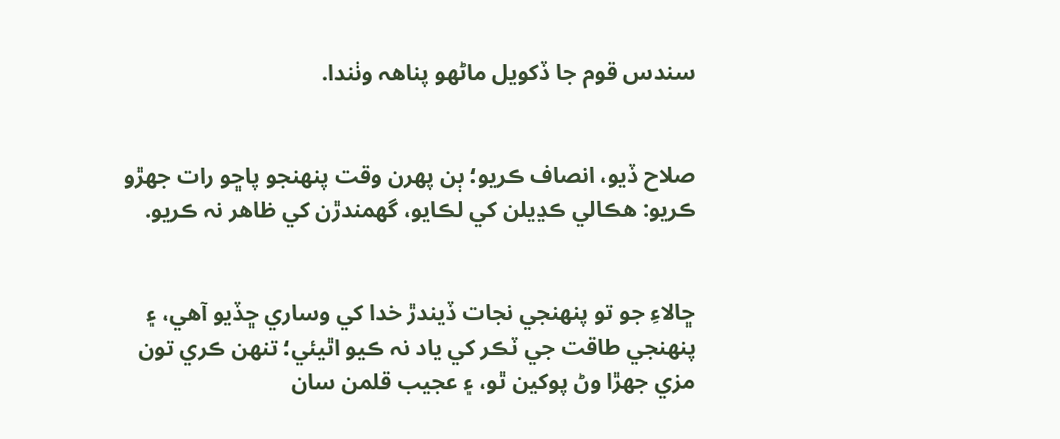سندس قوم جا ڏکويل ماڻهو پناهہ وٺندا.


صلاح ڏيو، انصاف ڪريو؛ ٻن پهرن وقت پنهنجو پاڇو رات جهڙو ڪريو: هڪالي ڪڍيلن کي لڪايو، گهمندڙن کي ظاهر نہ ڪريو.


ڇالاءِ جو تو پنهنجي نجات ڏيندڙ خدا کي وساري ڇڏيو آهي، ۽ پنهنجي طاقت جي ٽڪر کي ياد نہ ڪيو اٿيئي؛ تنهن ڪري تون مزي جهڙا وڻ پوکين ٿو، ۽ عجيب قلمن سان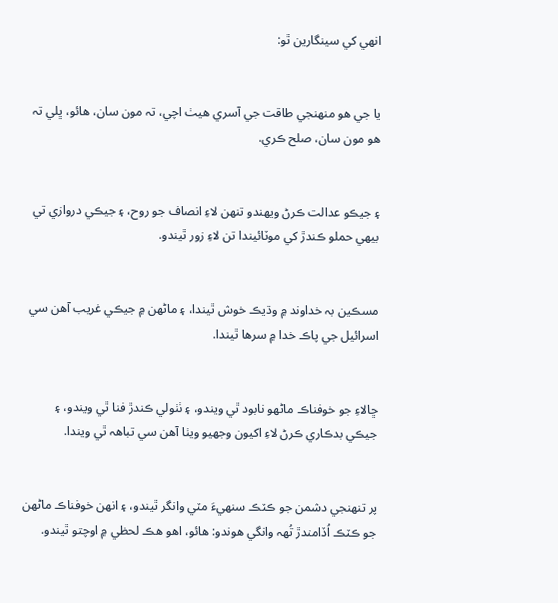انهي کي سينگارين ٿو:


يا جي هو منهنجي طاقت جي آسري هيٺ اچي، تہ مون سان، هائو، ڀلي تہ هو مون سان، صلح ڪري.


۽ جيڪو عدالت ڪرڻ ويهندو تنهن لاءِ انصاف جو روح، ۽ جيڪي دروازي تي بيهي حملو ڪندڙ کي موٽائيندا تن لاءِ زور ٿيندو.


مسڪين بہ خداوند ۾ وڌيڪ خوش ٿيندا، ۽ ماڻهن ۾ جيڪي غريب آهن سي اسرائيل جي پاڪ خدا ۾ سرها ٿيندا.


ڇالاءِ جو خوفناڪ ماڻهو نابود ٿي ويندو، ۽ ٺٺولي ڪندڙ فنا ٿي ويندو، ۽ جيڪي بدڪاري ڪرڻ لاءِ اکيون وجهيو ويٺا آهن سي تباهہ ٿي ويندا.


پر تنهنجي دشمن جو ڪٽڪ سنهيءَ مٽي وانگر ٿيندو، ۽ انهن خوفناڪ ماڻهن جو ڪٽڪ اُڏامندڙ تُهہ وانگي هوندو: هائو، اهو هڪ لحظي ۾ اوچتو ٿيندو.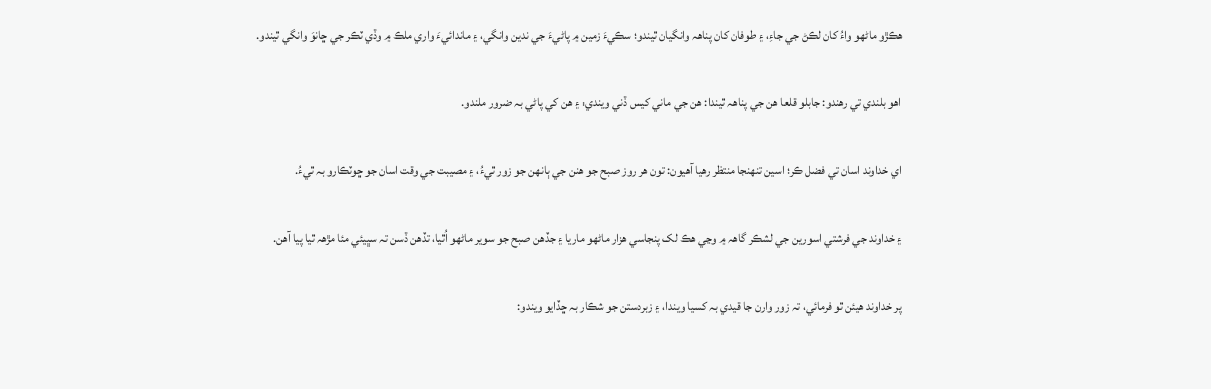هڪڙو ماڻهو واءُ کان لڪڻ جي جاءِ، ۽ طوفان کان پناهہ وانگيان ٿيندو؛ سڪيءَ زمين ۾ پاڻيءَ جي ندين وانگي، ۽ ماندائيءَ واري ملڪ ۾ وڏي ٽڪر جي ڇانوَ وانگي ٿيندو.


اهو بلندي تي رهندو: جابلو قلعا هن جي پناهہ ٿيندا: هن جي ماني کيس ڏني ويندي: ۽ هن کي پاڻي بہ ضرور ملندو.


اي خداوند اسان تي فضل ڪر؛ اسين تنهنجا منتظر رهيا آهيون: تون هر روز صبح جو هنن جي ٻانهن جو زور ٿيءُ، ۽ مصيبت جي وقت اسان جو ڇوٽڪارو بہ ٿيءُ.


۽ خداوند جي فرشتي اسورين جي لشڪر گاهہ ۾ وڃي هڪ لک پنجاسي هزار ماڻهو ماريا ۽ جڏهن صبح جو سوير ماڻهو اُٿيا، تڏهن ڏسن تہ سڀيئي مئا مڙهہ ٿيا پيا آهن.


پر خداوند هيئن ٿو فرمائي، تہ زور وارن جا قيدي بہ کسيا ويندا، ۽ زبردستن جو شڪار بہ ڇڏايو ويندو: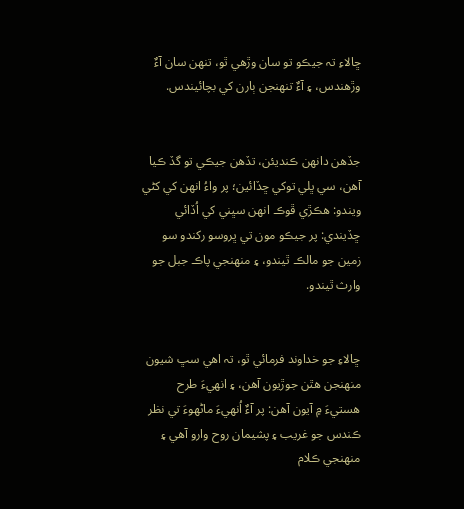ڇالاءِ تہ جيڪو تو سان وڙهي ٿو، تنهن سان آءٌ وڙهندس، ۽ آءٌ تنهنجن ٻارن کي بچائيندس.


جڏهن دانهن ڪنديئن، تڏهن جيڪي تو گڏ ڪيا آهن، سي ڀلي توکي ڇڏائين؛ پر واءُ انهن کي کڻي ويندو: هڪڙي ڦوڪ انهن سڀني کي اُڏائي ڇڏيندي: پر جيڪو مون تي ڀروسو رکندو سو زمين جو مالڪ ٿيندو، ۽ منهنجي پاڪ جبل جو وارث ٿيندو.


ڇالاءِ جو خداوند فرمائي ٿو، تہ اهي سڀ شيون منهنجن هٿن جوڙيون آهن، ۽ انهيءَ طرح هستيءَ ۾ آيون آهن: پر آءٌ اُنهيءَ ماڻهوءَ تي نظر ڪندس جو غريب ۽ پشيمان روح وارو آهي ۽ منهنجي ڪلام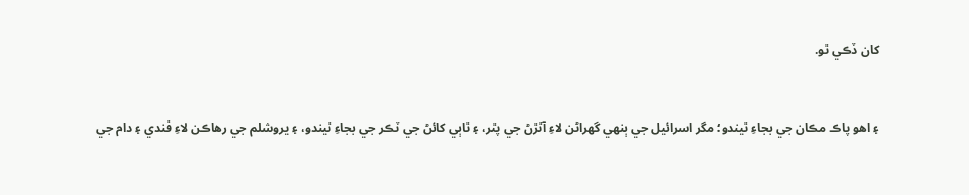کان ڏڪي ٿو.


۽ اهو پاڪ مڪان جي بجاءِ ٿيندو؛ مگر اسرائيل جي ٻنهي گهراڻن لاءِ آٿڙڻ جي پٿر، ۽ ٿاٻي کائڻ جي ٽڪر جي بجاءِ ٿيندو، ۽ يروشلم جي رهاڪن لاءِ ڦندي ۽ دام جي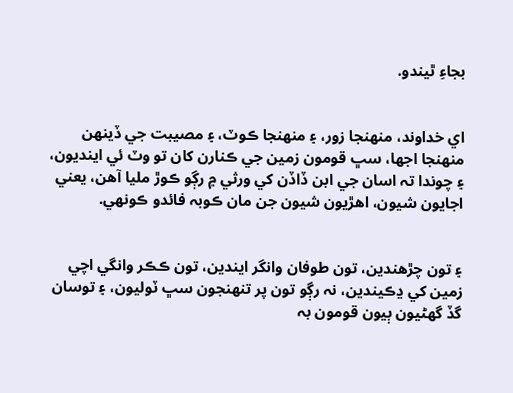بجاءِ ٿيندو.


اي خداوند، منهنجا زور، ۽ منهنجا ڪوٽ، ۽ مصيبت جي ڏينهن منهنجا اجها، سڀ قومون زمين جي ڪنارن کان تو وٽ ئي اينديون، ۽ چوندا تہ اسان جي ابن ڏاڏن کي ورثي ۾ رڳو ڪوڙ مليا آهن، يعني اجايون شيون، اهڙيون شيون جن مان ڪوبہ فائدو ڪونهي.


۽ تون چڙهندين، تون طوفان وانگر ايندين، تون ڪڪر وانگي اچي زمين کي ڍڪيندين، نہ رڳو تون پر تنهنجون سڀ ٽوليون، ۽ توسان گڏ گهڻيون ٻيون قومون بہ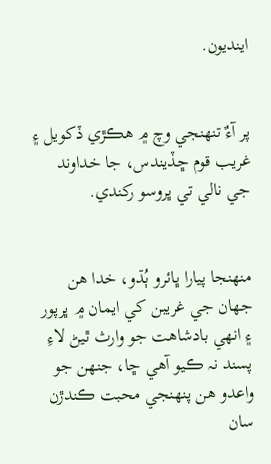اينديون.


پر آءٌ تنهنجي وچ ۾ هڪڙي ڏکويل ۽ غريب قوم ڇڏيندس، جا خداوند جي نالي تي ڀروسو رکندي.


منهنجا پيارا ڀائرو ٻُڌو، خدا هن جهان جي غريبن کي ايمان ۾ ڀرپور ۽ انهي بادشاهت جو وارث ٿيڻ لاءِ پسند نہ ڪيو آهي ڇا، جنهن جو واعدو هن پنهنجي محبت ڪندڙن سان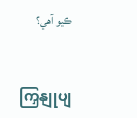ڪيو آهي؟


ကြှနျုပျ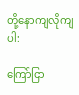တို့နောကျလိုကျပါ:

ကြော်ငြာ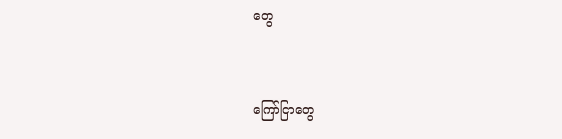တွေ


ကြော်ငြာတွေ